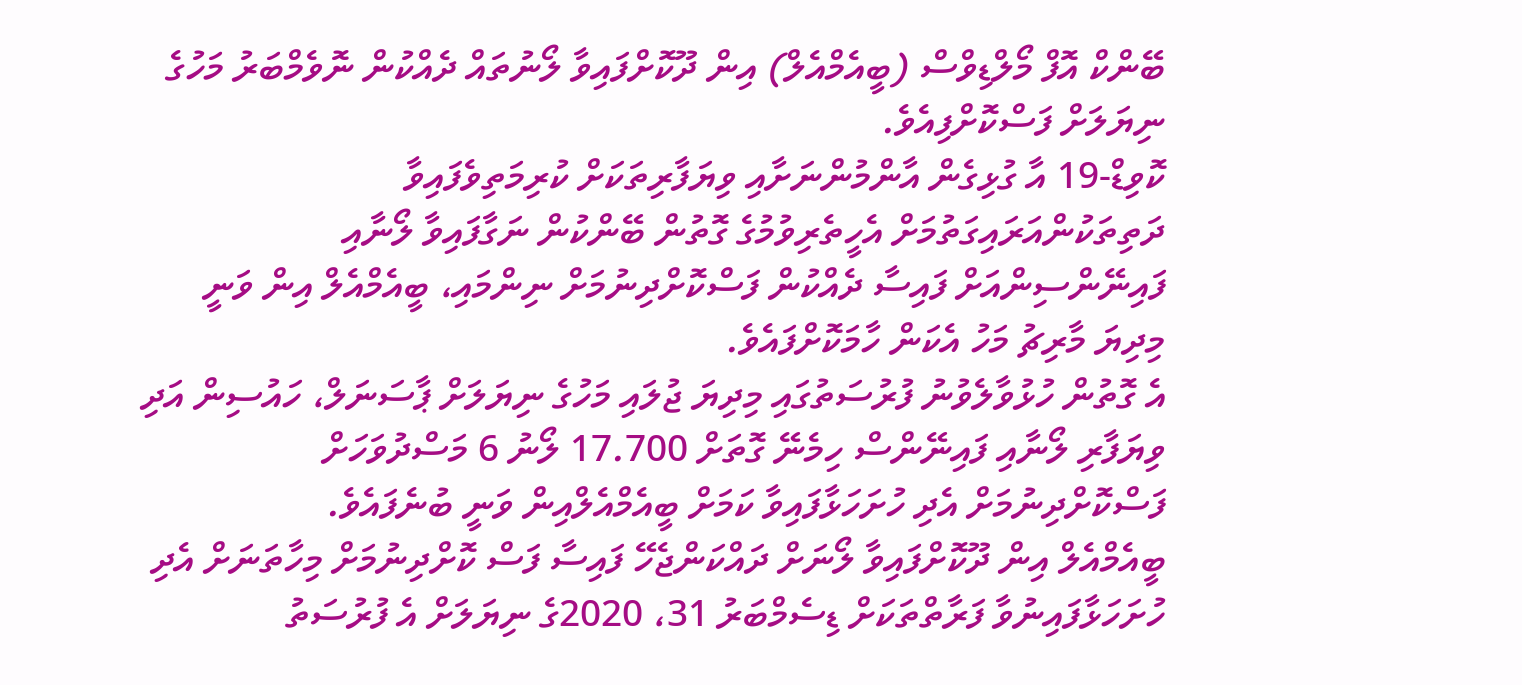ބޭންކް އޮފް މޯލްޑިވްސް (ބީއެމްއެލް) އިން ދޫކޮށްފައިވާ ލޯނުތައް ދެއްކުން ނޮވެމްބަރު މަހުގެ ނިޔަލަށް ފަސްކޮށްފިއެވެ.
ކޮވިޑް-19 އާ ގުޅިގެން އާންމުންނަށާއި ވިޔަފާރިތަކަށް ކުރިމަތިވެފައިވާ ދަތިތަކުންއަރައިގަތުމަށް އެހީތެރިވުމުގެ ގޮތުން ބޭންކުން ނަގާފައިވާ ލޯނާއި ފައިނޭންސިންއަށް ފައިސާ ދެއްކުން ފަސްކޮށްދިނުމަށް ނިންމައި، ބީއެމްއެލް އިން ވަނީ މިދިޔަ މާރިޗު މަހު އެކަން ހާމަކޮށްފައެވެ.
އެ ގޮތުން ހުޅުވާލެވުނު ފުރުސަތުގައި މިދިޔަ ޖުލައި މަހުގެ ނިޔަލަށް ޕާސަނަލް، ހައުސިން އަދި ވިޔަފާރި ލޯނާއި ފައިނޭންސް ހިމެނޭ ގޮތަށް 17.700 ލޯނު 6 މަސްދުވަހަށް ފަސްކޮށްދިނުމަށް އެދި ހުށަހަޅާފައިވާ ކަމަށް ބީއެމްއެލްއިން ވަނީ ބުނެފައެވެ.
ބީއެމްއެލް އިން ދޫކޮށްފައިވާ ލޯނަށް ދައްކަންޖެހޭ ފައިސާ ފަސް ކޮށްދިނުމަށް މިހާތަނަށް އެދި ހުށަހަޅާފައިނުވާ ފަރާތްތަކަށް ޑިސެމްބަރު 31، 2020ގެ ނިޔަލަށް އެ ފުރުސަތު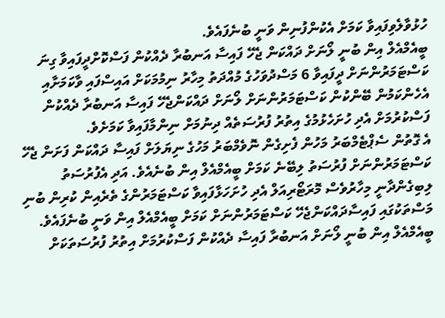ހުޅުވާލެވިފައިވާ ކަމަށް އެކުންފުނިން ވަނީ ބުނެފައެވެ.
ބީއެމްއެލް އިން ބުނީ ލޯނަށް ދައްކަން ޖެހޭ ފައިސާ އަނބުރާ ދެއްކުން ފަސްކޮށްދީފައިވާ ގިނަ ކަސްޓަމަރުންނަށް ދީފައިވާ 6 މަސްދުވަހުގެ މުއްދަތު މިހާރު ނިމުމަކަށް އައިސްފައި ވާކަމަށާއި އެހެންކަމުން ބޭންކުން ކަސްޓަމަރުންނަށް ލޯނަށް ދައްކަންޖެހޭ ފައިސާ އަނބުރާ ދެއްކުން ފަސްކުރުމަށް އެދި ހުށަހެޅުމުގެ އިތުރު ފުރުސަތެއް ދިނުމަށް ނިންމާފައިވާ ކަމަށެވެ.
އެ ގޮތުން ސެޕްޓެމްބަރު މަހުން ފެށިގެން ނޮވެމްބަރު މަހުގެ ނިޔަލަށް ފައިސާ ދައްކަން ފަށަން ޖެހޭ ކަސްޓަމަރުންނަށް ފުރުސަތު ލިބޭނެ ކަމަށް ބީއެމްއެލް އިން ބުނެއެވެ. އަދި އެފުރުސަތު ލިބިގެންދާނީ މިހާރުވެސް މޮރަޓޯރިއަލް އެދި ހުށަހަޅާފައިވާ ކަސްޓަމަރުންގެ ތެރެއިން ކުރިން ބުނި މަސްތަކުގައި ފައިސާދައްކަންޖެހޭ ކަސްޓަމަރުންނަށް ކަމަށް ބީއެމްއެލް އިން ވަނީ ބުނެފައެވެ.
ބީއެމްއެލް އިން ބުނީ ލޯނަށް އަނބުރާ ފައިސާ ދެއްކުން ފަސްކުރުމަށް އިތުރު ފުރުސަތަކަށް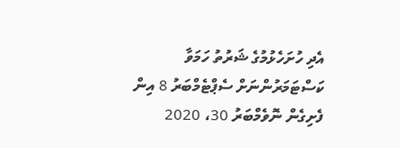އެދި ހުށަހެޅުމުގެ ޝަރުތު ހަމަވާ ކަސްޓަމަރުންނަށް ސެޕްޓެމްބަރު 8 އިން ފެށިގެން ނޮވެމްބަރު 30، 2020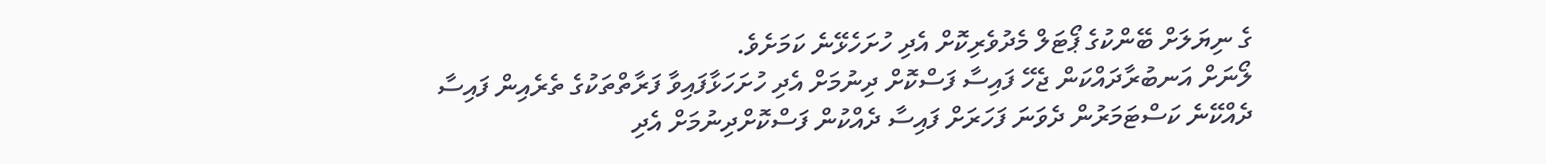ގެ ނިޔަލަށް ބޭންކުގެ ޕޯޓަލް މެދުވެރިކޮށް އެދި ހުށަހެޅޭނެ ކަމަށެވެ.
ލޯނަށް އަނބުރާދައްކަން ޖެހޭ ފައިސާ ފަސްކޮށް ދިނުމަށް އެދި ހުށަހަޅާފައިވާ ފަރާތްތަކުގެ ތެރެއިން ފައިސާ ދެއްކޭނެ ކަސްޓަމަރުން ދެވަނަ ފަހަރަށް ފައިސާ ދެއްކުން ފަސްކޮށްދިނުމަށް އެދި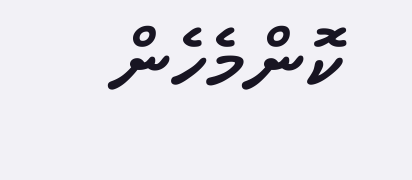ކޮންމެހެން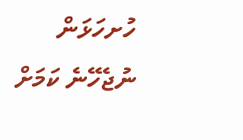ހުށހަޅަން ނުޖެހޭނެ ކަމަށް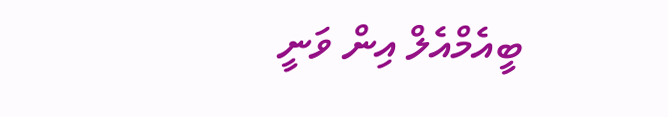ބީއެމްއެލް އިން ވަނީ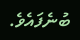ބުނެފައެވެ.